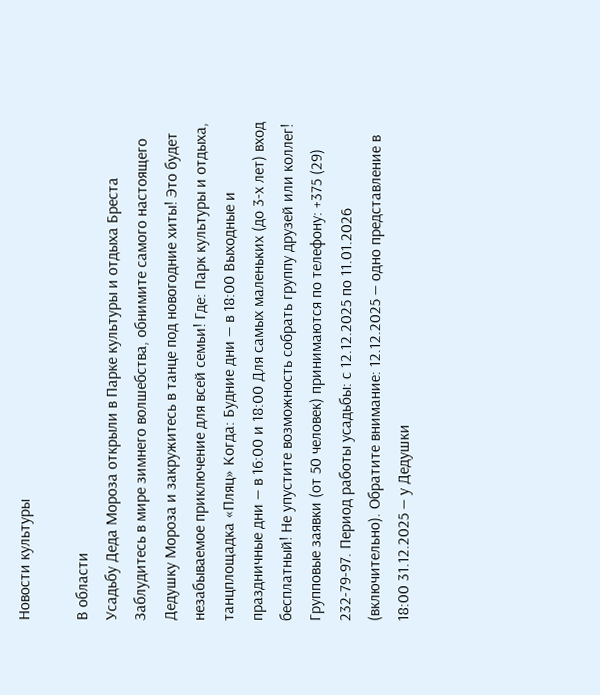Новости культуры

В области
Усадьбу Деда Мороза открыли в Парке культуры и отдыха Бреста
Заблудитесь в мире зимнего волшебства, обнимите самого настоящего Дедушку Мороза и закружитесь в танце под новогодние хиты! Это будет незабываемое приключение для всей семьи! Где: Парк культуры и отдыха, танцплощадка «Пляц» Когда: Будние дни — в 18:00 Выходные и праздничные дни — в 16:00 и 18:00 Для самых маленьких (до 3-х лет) вход бесплатный! Не упустите возможность собрать группу друзей или коллег! Групповые заявки (от 50 человек) принимаются по телефону: +375 (29) 232-79-97. Период работы усадьбы: с 12.12.2025 по 11.01.2026 (включительно). Обратите внимание: 12.12.2025 — одно представление в 18:00 31.12.2025 — у Дедушки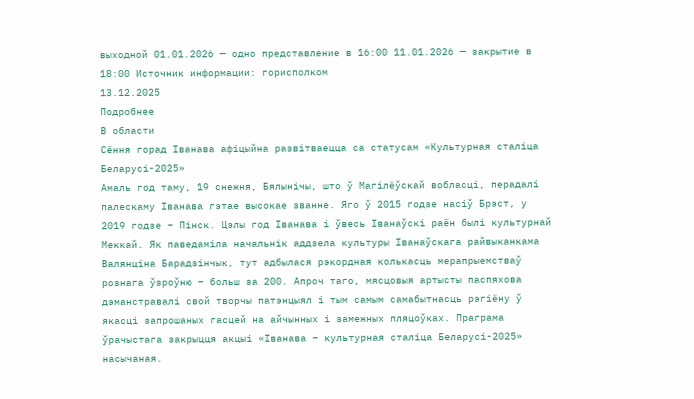выходной 01.01.2026 — одно представление в 16:00 11.01.2026 — закрытие в 18:00 Источник информации: горисполком
13.12.2025
Подробнее
В области
Сёння горад Іванава афіцыйна развітваецца са статусам «Культурная сталіца Беларусі-2025»
Амаль год таму, 19 снежня, Бялынічы, што ў Магілёўскай вобласці, перадалі палескаму Іванава гэтае высокае званне. Яго ў 2015 годзе насіў Брэст, у 2019 годзе – Пінск. Цэлы год Іванава і ўвесь Іванаўскі раён былі культурнай Меккай. Як паведаміла начальнік аддзела культуры Іванаўскага райвыканкама Валянціна Барадзінчык, тут адбылася рэкордная колькасць мерапрыемстваў рознага ўзроўню – больш за 200. Апроч таго, мясцовыя артысты паспяхова дэманстравалі свой творчы патэнцыял і тым самым самабытнасць рэгіёну ў якасці запрошаных гасцей на айчынных і замежных пляцоўках. Праграма ўрачыстага закрыцця акцыі «Іванава – культурная сталіца Беларусі-2025» насычаная.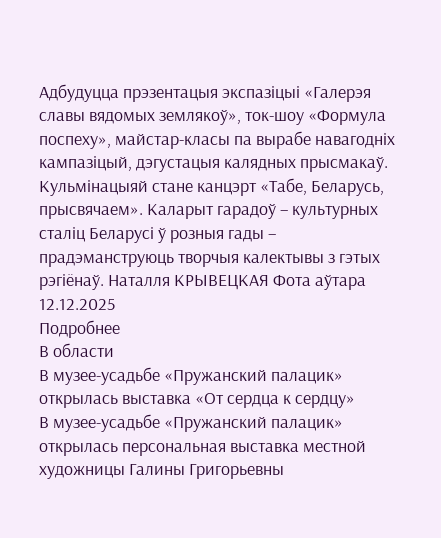Адбудуцца прэзентацыя экспазіцыі «Галерэя славы вядомых землякоў», ток-шоу «Формула поспеху», майстар-класы па вырабе навагодніх кампазіцый, дэгустацыя калядных прысмакаў. Кульмінацыяй стане канцэрт «Табе, Беларусь, прысвячаем». Каларыт гарадоў – культурных сталіц Беларусі ў розныя гады – прадэманструюць творчыя калектывы з гэтых рэгіёнаў. Наталля КРЫВЕЦКАЯ Фота аўтара
12.12.2025
Подробнее
В области
В музее-усадьбе «Пружанский палацик» открылась выставка «От сердца к сердцу»
В музее-усадьбе «Пружанский палацик» открылась персональная выставка местной художницы Галины Григорьевны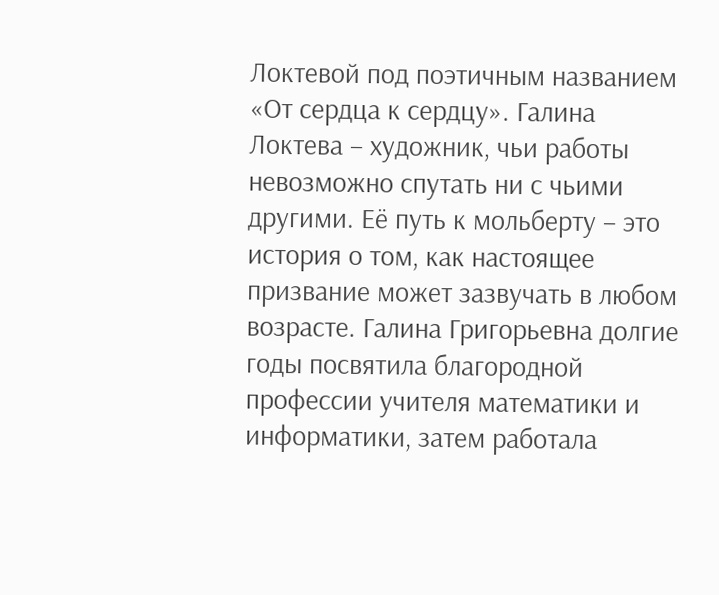Локтевой под поэтичным названием «От сердца к сердцу». Галина Локтева – художник, чьи работы невозможно спутать ни с чьими другими. Её путь к мольберту – это история о том, как настоящее призвание может зазвучать в любом возрасте. Галина Григорьевна долгие годы посвятила благородной профессии учителя математики и информатики, затем работала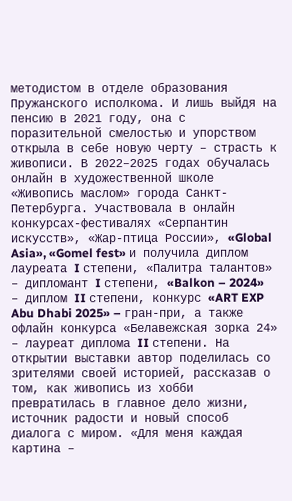методистом в отделе образования Пружанского исполкома. И лишь выйдя на пенсию в 2021 году, она с поразительной смелостью и упорством открыла в себе новую черту – страсть к живописи. В 2022–2025 годах обучалась онлайн в художественной школе «Живопись маслом» города Санкт-Петербурга. Участвовала в онлайн конкурсах-фестивалях «Серпантин искусств», «Жар-птица России», «Global Asia», «Gomel fest» и получила диплом лауреата I степени, «Палитра талантов» – дипломант I степени, «Balkon – 2024» – диплом II степени, конкурс «ART EXP Abu Dhabi 2025» – гран-при, а также офлайн конкурса «Белавежская зорка 24» – лауреат диплома II степени. На открытии выставки автор поделилась со зрителями своей историей, рассказав о том, как живопись из хобби превратилась в главное дело жизни, источник радости и новый способ диалога с миром. «Для меня каждая картина –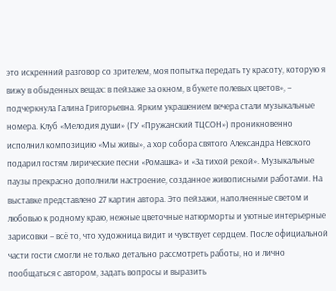это искренний разговор со зрителем, моя попытка передать ту красоту, которую я вижу в обыденных вещах: в пейзаже за окном, в букете полевых цветов», – подчеркнула Галина Григорьевна. Ярким украшением вечера стали музыкальные номера. Клуб «Мелодия души» (ГУ «Пружанский ТЦСОН») проникновенно исполнил композицию «Мы живы», а хор собора святого Александра Невского подарил гостям лирические песни «Ромашка» и «За тихой рекой». Музыкальные паузы прекрасно дополнили настроение, созданное живописными работами. На выставке представлено 27 картин автора. Это пейзажи, наполненные светом и любовью к родному краю, нежные цветочные натюрморты и уютные интерьерные зарисовки – всё то, что художница видит и чувствует сердцем. После официальной части гости смогли не только детально рассмотреть работы, но и лично пообщаться с автором, задать вопросы и выразить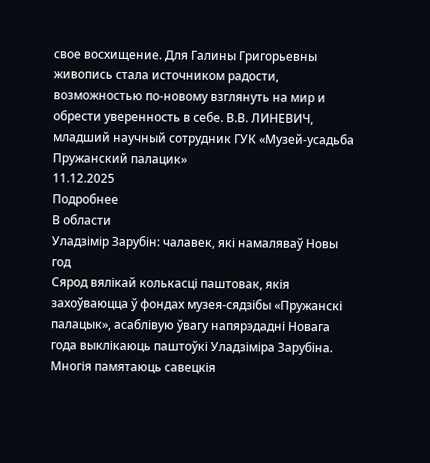свое восхищение. Для Галины Григорьевны живопись стала источником радости, возможностью по-новому взглянуть на мир и обрести уверенность в себе. В.В. ЛИНЕВИЧ, младший научный сотрудник ГУК «Музей-усадьба Пружанский палацик»
11.12.2025
Подробнее
В области
Уладзімір Зарубін: чалавек, які намаляваў Новы год
Сярод вялікай колькасці паштовак, якія захоўваюцца ў фондах музея-сядзібы «Пружанскі палацык», асаблівую ўвагу напярэдадні Новага года выклікаюць паштоўкі Уладзіміра Зарубіна. Многія памятаюць савецкія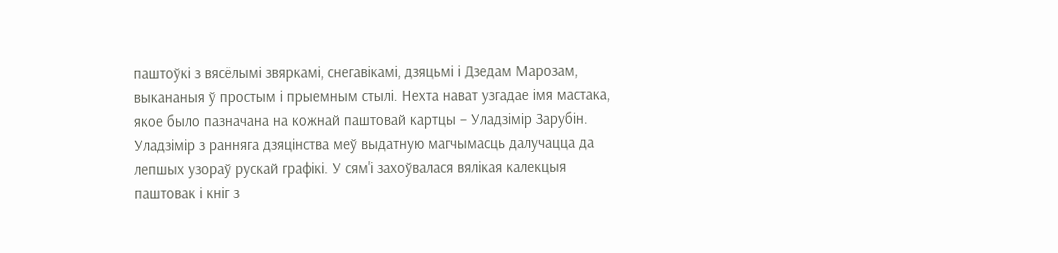паштоўкі з вясёлымі звяркамі, снегавікамі, дзяцьмі і Дзедам Марозам, выкананыя ў простым і прыемным стылі. Нехта нават узгадае імя мастака, якое было пазначана на кожнай паштовай картцы – Уладзімір Зарубін. Уладзімір з ранняга дзяцінства меў выдатную магчымасць далучацца да лепшых узораў рускай графікі. У сям'і захоўвалася вялікая калекцыя паштовак і кніг з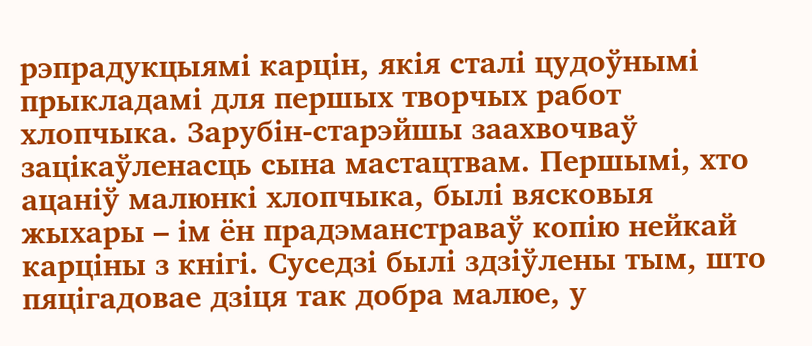рэпрадукцыямі карцін, якія сталі цудоўнымі прыкладамі для першых творчых работ хлопчыка. Зарубін-старэйшы заахвочваў зацікаўленасць сына мастацтвам. Першымі, хто ацаніў малюнкі хлопчыка, былі вясковыя жыхары – ім ён прадэманстраваў копію нейкай карціны з кнігі. Суседзі былі здзіўлены тым, што пяцігадовае дзіця так добра малюе, у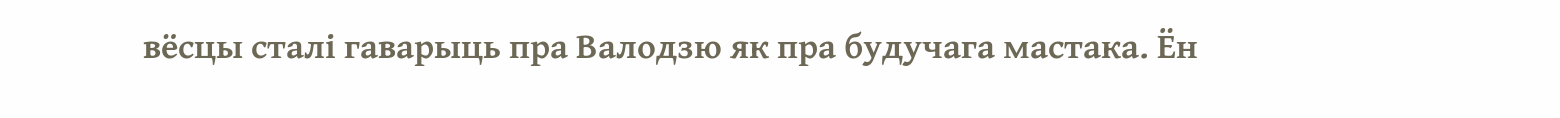вёсцы сталі гаварыць пра Валодзю як пра будучага мастака. Ён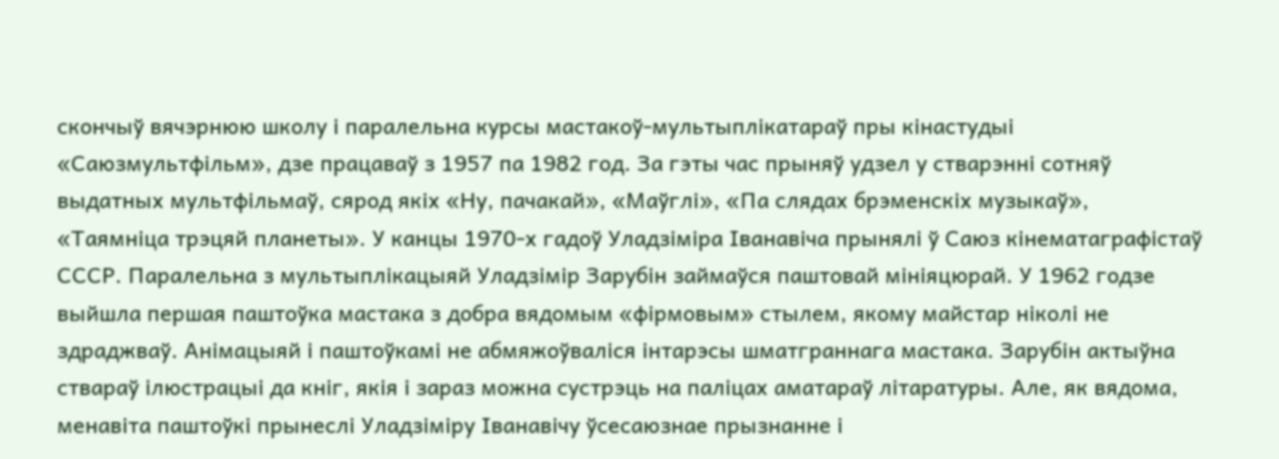скончыў вячэрнюю школу і паралельна курсы мастакоў-мультыплікатараў пры кінастудыі «Саюзмультфільм», дзе працаваў з 1957 па 1982 год. За гэты час прыняў удзел у стварэнні сотняў выдатных мультфільмаў, сярод якіх «Ну, пачакай», «Маўглі», «Па слядах брэменскіх музыкаў», «Таямніца трэцяй планеты». У канцы 1970-х гадоў Уладзіміра Іванавіча прынялі ў Саюз кінематаграфістаў СССР. Паралельна з мультыплікацыяй Уладзімір Зарубін займаўся паштовай мініяцюрай. У 1962 годзе выйшла першая паштоўка мастака з добра вядомым «фірмовым» стылем, якому майстар ніколі не здраджваў. Анімацыяй і паштоўкамі не абмяжоўваліся інтарэсы шматграннага мастака. Зарубін актыўна ствараў ілюстрацыі да кніг, якія і зараз можна сустрэць на паліцах аматараў літаратуры. Але, як вядома, менавіта паштоўкі прынеслі Уладзіміру Іванавічу ўсесаюзнае прызнанне і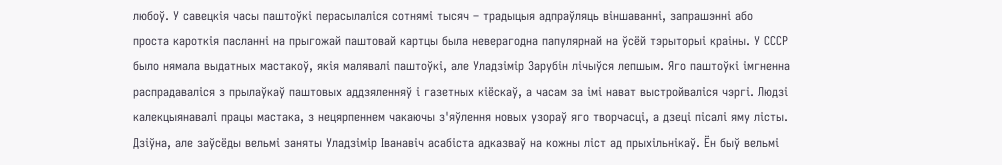любоў. У савецкія часы паштоўкі перасылаліся сотнямі тысяч – традыцыя адпраўляць віншаванні, запрашэнні або проста кароткія пасланні на прыгожай паштовай картцы была неверагодна папулярнай на ўсёй тэрыторыі краіны. У СССР было нямала выдатных мастакоў, якія малявалі паштоўкі, але Уладзімір Зарубін лічыўся лепшым. Яго паштоўкі імгненна распрадаваліся з прылаўкаў паштовых аддзяленняў і газетных кіёскаў, а часам за імі нават выстройваліся чэргі. Людзі калекцыянавалі працы мастака, з нецярпеннем чакаючы з'яўлення новых узораў яго творчасці, а дзеці пісалі яму лісты. Дзіўна, але заўсёды вельмі заняты Уладзімір Іванавіч асабіста адказваў на кожны ліст ад прыхільнікаў. Ён быў вельмі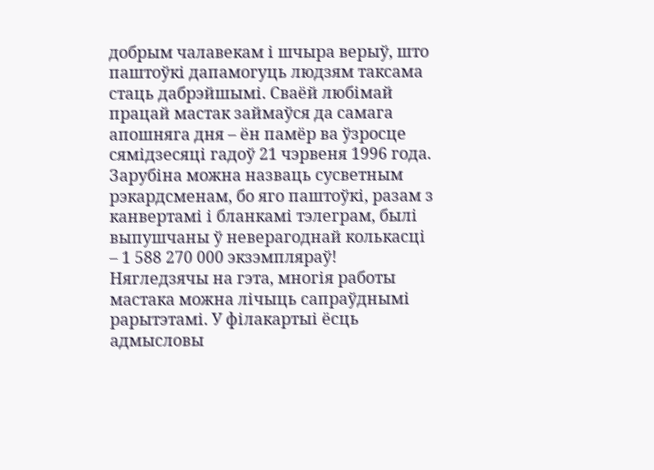добрым чалавекам і шчыра верыў, што паштоўкі дапамогуць людзям таксама стаць дабрэйшымі. Сваёй любімай працай мастак займаўся да самага апошняга дня – ён памёр ва ўзросце сямідзесяці гадоў 21 чэрвеня 1996 года. Зарубіна можна назваць сусветным рэкардсменам, бо яго паштоўкі, разам з канвертамі і бланкамі тэлеграм, былі выпушчаны ў неверагоднай колькасці – 1 588 270 000 экзэмпляраў! Нягледзячы на гэта, многія работы мастака можна лічыць сапраўднымі рарытэтамі. У філакартыі ёсць адмысловы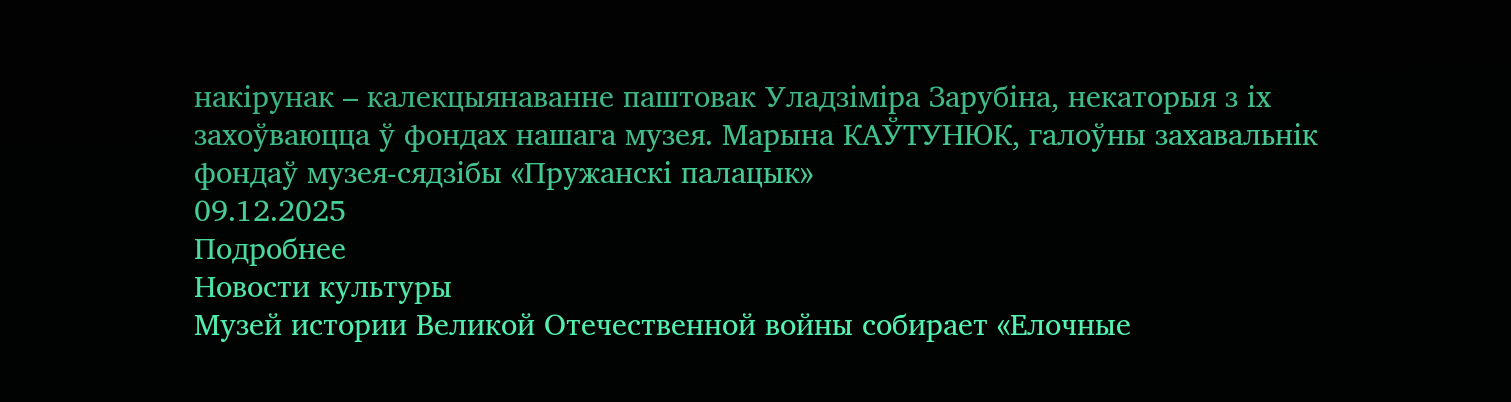накірунак – калекцыянаванне паштовак Уладзіміра Зарубіна, некаторыя з іх захоўваюцца ў фондах нашага музея. Марына КАЎТУНЮК, галоўны захавальнік фондаў музея-сядзібы «Пружанскі палацык»
09.12.2025
Подробнее
Новости культуры
Музей истории Великой Отечественной войны собирает «Елочные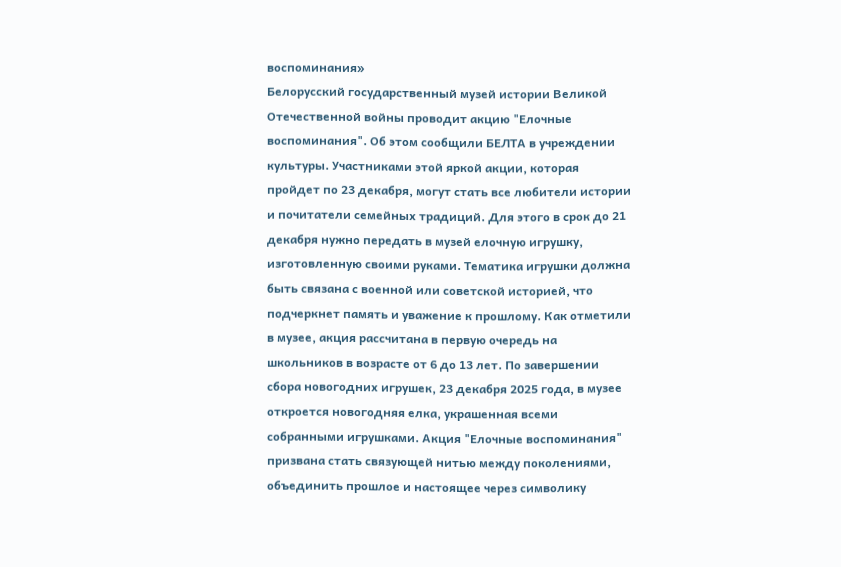воспоминания»
Белорусский государственный музей истории Великой Отечественной войны проводит акцию "Елочные воспоминания". Об этом сообщили БЕЛТА в учреждении культуры. Участниками этой яркой акции, которая пройдет по 23 декабря, могут стать все любители истории и почитатели семейных традиций. Для этого в срок до 21 декабря нужно передать в музей елочную игрушку, изготовленную своими руками. Тематика игрушки должна быть связана с военной или советской историей, что подчеркнет память и уважение к прошлому. Как отметили в музее, акция рассчитана в первую очередь на школьников в возрасте от 6 до 13 лет. По завершении сбора новогодних игрушек, 23 декабря 2025 года, в музее откроется новогодняя елка, украшенная всеми собранными игрушками. Акция "Елочные воспоминания" призвана стать связующей нитью между поколениями, объединить прошлое и настоящее через символику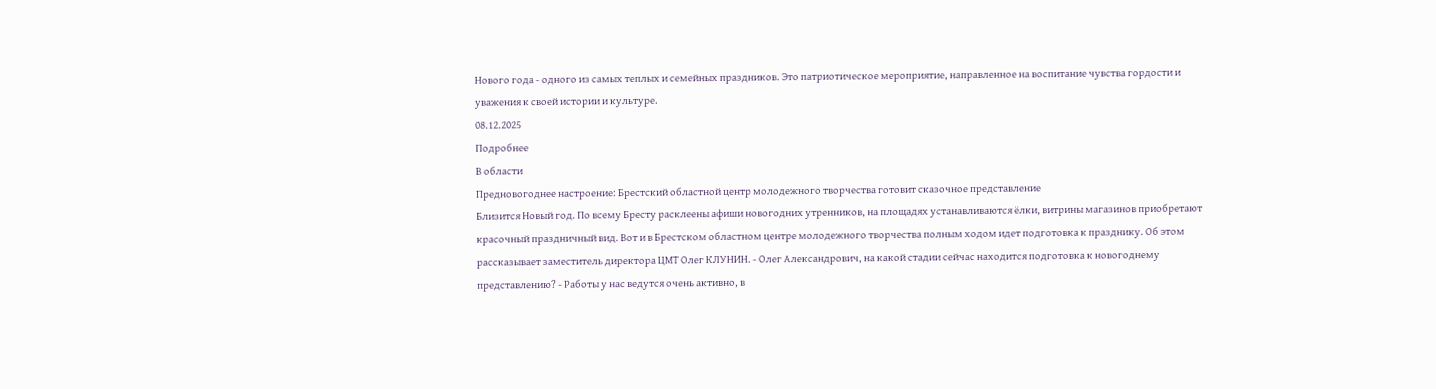Нового года - одного из самых теплых и семейных праздников. Это патриотическое мероприятие, направленное на воспитание чувства гордости и уважения к своей истории и культуре.
08.12.2025
Подробнее
В области
Предновогоднее настроение: Брестский областной центр молодежного творчества готовит сказочное представление
Близится Новый год. По всему Бресту расклеены афиши новогодних утренников, на площадях устанавливаются ёлки, витрины магазинов приобретают красочный праздничный вид. Вот и в Брестском областном центре молодежного творчества полным ходом идет подготовка к празднику. Об этом рассказывает заместитель директора ЦМТ Олег КЛУНИН. - Олег Александрович, на какой стадии сейчас находится подготовка к новогоднему представлению? - Работы у нас ведутся очень активно, в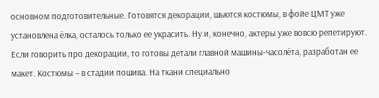основном подготовительные. Готовятся декорации, шьются костюмы, в фойе ЦМТ уже установлена ёлка, осталось только ее украсить. Ну и, конечно, актеры уже вовсю репетируют. Если говорить про декорации, то готовы детали главной машины-часолёта, разработан ее макет. Костюмы – в стадии пошива. На ткани специально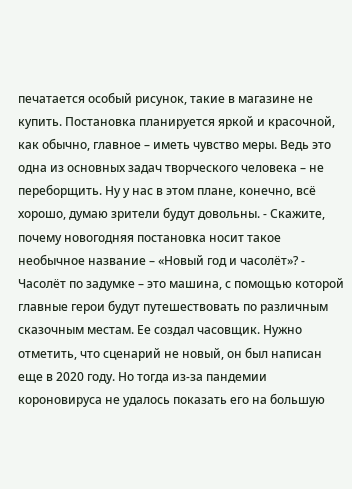печатается особый рисунок, такие в магазине не купить. Постановка планируется яркой и красочной, как обычно, главное – иметь чувство меры. Ведь это одна из основных задач творческого человека – не переборщить. Ну у нас в этом плане, конечно, всё хорошо, думаю зрители будут довольны. - Скажите, почему новогодняя постановка носит такое необычное название – «Новый год и часолёт»? - Часолёт по задумке – это машина, с помощью которой главные герои будут путешествовать по различным сказочным местам. Ее создал часовщик. Нужно отметить, что сценарий не новый, он был написан еще в 2020 году. Но тогда из-за пандемии короновируса не удалось показать его на большую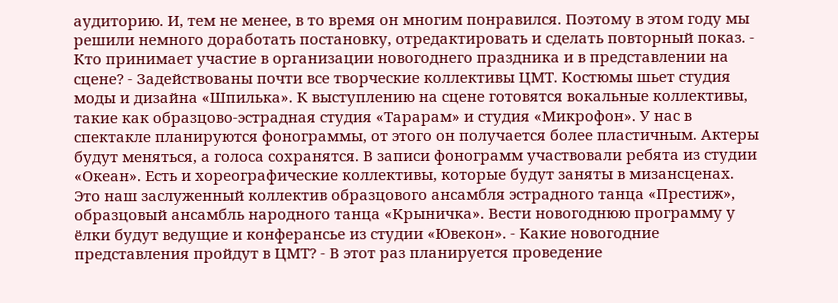аудиторию. И, тем не менее, в то время он многим понравился. Поэтому в этом году мы решили немного доработать постановку, отредактировать и сделать повторный показ. - Кто принимает участие в организации новогоднего праздника и в представлении на сцене? - Задействованы почти все творческие коллективы ЦМТ. Костюмы шьет студия моды и дизайна «Шпилька». К выступлению на сцене готовятся вокальные коллективы, такие как образцово-эстрадная студия «Тарарам» и студия «Микрофон». У нас в спектакле планируются фонограммы, от этого он получается более пластичным. Актеры будут меняться, а голоса сохранятся. В записи фонограмм участвовали ребята из студии «Океан». Есть и хореографические коллективы, которые будут заняты в мизансценах. Это наш заслуженный коллектив образцового ансамбля эстрадного танца «Престиж», образцовый ансамбль народного танца «Крыничка». Вести новогоднюю программу у ёлки будут ведущие и конферансье из студии «Ювекон». - Какие новогодние представления пройдут в ЦМТ? - В этот раз планируется проведение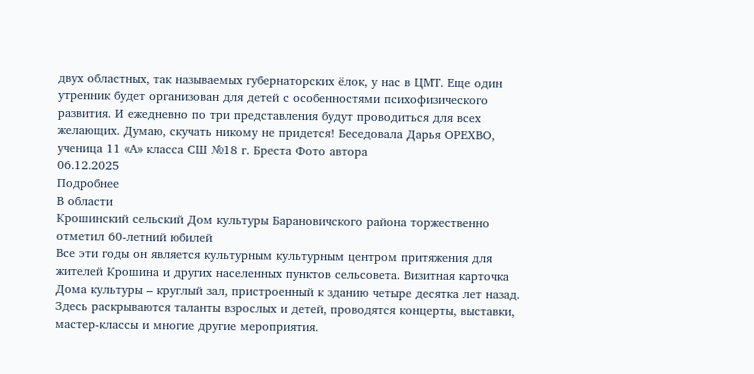двух областных, так называемых губернаторских ёлок, у нас в ЦМТ. Еще один утренник будет организован для детей с особенностями психофизического развития. И ежедневно по три представления будут проводиться для всех желающих. Думаю, скучать никому не придется! Беседовала Дарья ОРЕХВО, ученица 11 «А» класса СШ №18 г. Бреста Фото автора
06.12.2025
Подробнее
В области
Крошинский сельский Дом культуры Барановичского района торжественно отметил 60-летний юбилей
Все эти годы он является культурным культурным центром притяжения для жителей Крошина и других населенных пунктов сельсовета. Визитная карточка Дома культуры – круглый зал, пристроенный к зданию четыре десятка лет назад. Здесь раскрываются таланты взрослых и детей, проводятся концерты, выставки, мастер-классы и многие другие мероприятия.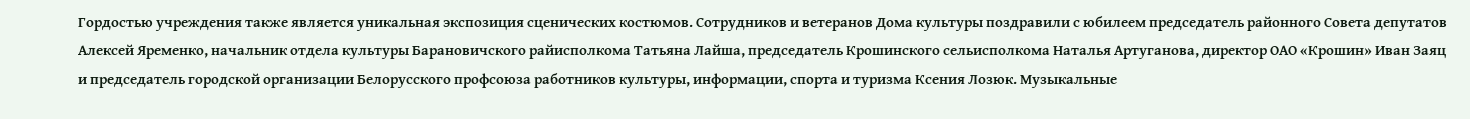Гордостью учреждения также является уникальная экспозиция сценических костюмов. Сотрудников и ветеранов Дома культуры поздравили с юбилеем председатель районного Совета депутатов Алексей Яременко, начальник отдела культуры Барановичского райисполкома Татьяна Лайша, председатель Крошинского сельисполкома Наталья Артуганова, директор ОАО «Крошин» Иван Заяц и председатель городской организации Белорусского профсоюза работников культуры, информации, спорта и туризма Ксения Лозюк. Музыкальные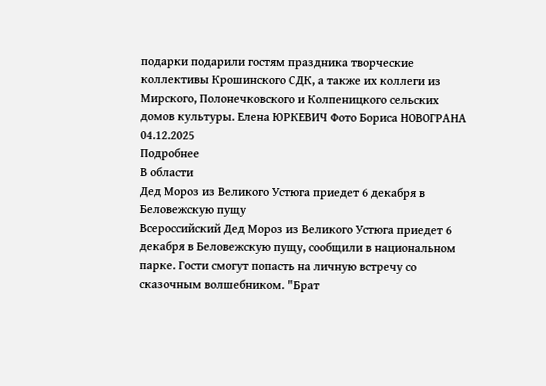подарки подарили гостям праздника творческие коллективы Крошинского СДК, а также их коллеги из Мирского, Полонечковского и Колпеницкого сельских домов культуры. Елена ЮРКЕВИЧ Фото Бориса НОВОГРАНА
04.12.2025
Подробнее
В области
Дед Мороз из Великого Устюга приедет 6 декабря в Беловежскую пущу
Всероссийский Дед Мороз из Великого Устюга приедет 6 декабря в Беловежскую пущу, сообщили в национальном парке. Гости смогут попасть на личную встречу со сказочным волшебником. "Брат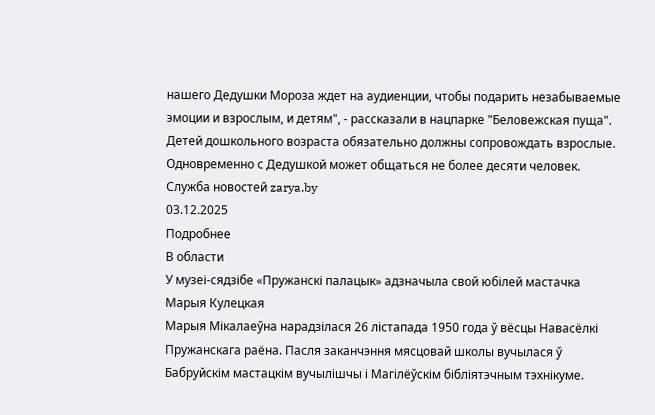нашего Дедушки Мороза ждет на аудиенции, чтобы подарить незабываемые эмоции и взрослым, и детям", - рассказали в нацпарке "Беловежская пуща". Детей дошкольного возраста обязательно должны сопровождать взрослые. Одновременно с Дедушкой может общаться не более десяти человек. Служба новостей zarya.by
03.12.2025
Подробнее
В области
У музеі-сядзібе «Пружанскі палацык» адзначыла свой юбілей мастачка Марыя Кулецкая
Марыя Мікалаеўна нарадзілася 26 лістапада 1950 года ў вёсцы Навасёлкі Пружанскага раёна. Пасля заканчэння мясцовай школы вучылася ў Бабруйскім мастацкім вучылішчы і Магілёўскім бібліятэчным тэхнікуме.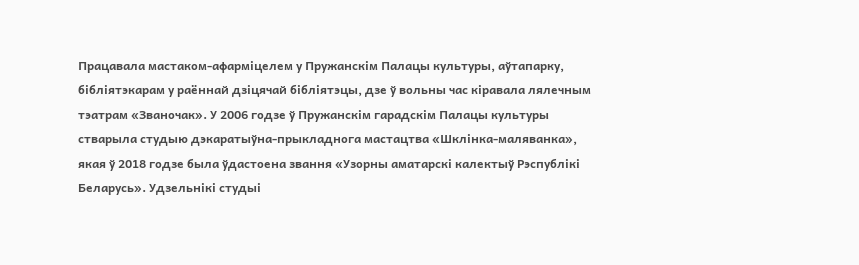Працавала мастаком-афарміцелем у Пружанскім Палацы культуры, аўтапарку, бібліятэкарам у раённай дзіцячай бібліятэцы, дзе ў вольны час кіравала лялечным тэатрам «Званочак». У 2006 годзе ў Пружанскім гарадскім Палацы культуры стварыла студыю дэкаратыўна-прыкладнога мастацтва «Шклінка-маляванка», якая ў 2018 годзе была ўдастоена звання «Узорны аматарскі калектыў Рэспублікі Беларусь». Удзельнікі студыі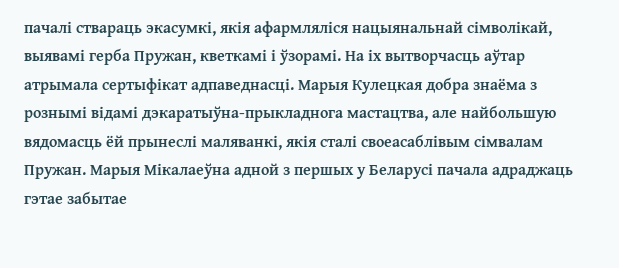пачалі ствараць экасумкі, якія афармляліся нацыянальнай сімволікай, выявамі герба Пружан, кветкамі і ўзорамі. На іх вытворчасць аўтар атрымала сертыфікат адпаведнасці. Марыя Кулецкая добра знаёма з рознымі відамі дэкаратыўна-прыкладнога мастацтва, але найбольшую вядомасць ёй прынеслі маляванкі, якія сталі своеасаблівым сімвалам Пружан. Марыя Мікалаеўна адной з першых у Беларусі пачала адраджаць гэтае забытае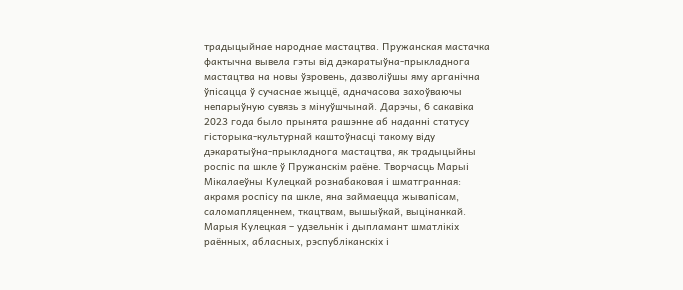традыцыйнае народнае мастацтва. Пружанская мастачка фактычна вывела гэты від дэкаратыўна-прыкладнога мастацтва на новы ўзровень, дазволіўшы яму арганічна ўпісацца ў сучаснае жыццё, адначасова захоўваючы непарыўную сувязь з мінуўшчынай. Дарэчы, 6 сакавіка 2023 года было прынята рашэнне аб наданні статусу гісторыка-культурнай каштоўнасці такому віду дэкаратыўна-прыкладнога мастацтва, як традыцыйны роспіс па шкле ў Пружанскім раёне. Творчасць Марыі Мікалаеўны Кулецкай рознабаковая і шматгранная: акрамя роспісу па шкле, яна займаецца жывапісам, саломапляценнем, ткацтвам, вышыўкай, выцінанкай. Марыя Кулецкая – удзельнік і дыпламант шматлікіх раённых, абласных, рэспубліканскіх і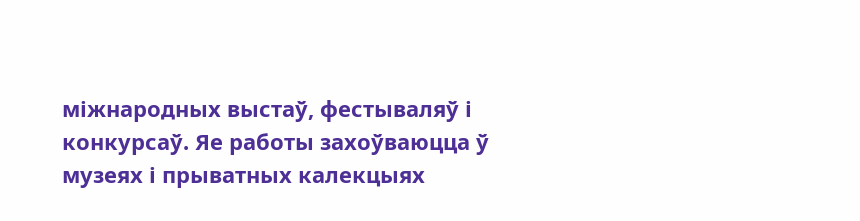міжнародных выстаў, фестываляў і конкурсаў. Яе работы захоўваюцца ў музеях і прыватных калекцыях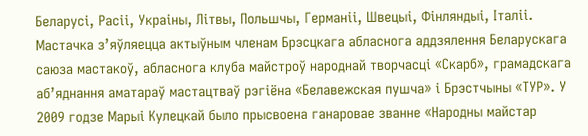Беларусі, Расіі, Украіны, Літвы, Польшчы, Германіі, Швецыі, Фінляндыі, Італіі. Мастачка з’яўляецца актыўным членам Брэсцкага абласнога аддзялення Беларускага саюза мастакоў, абласнога клуба майстроў народнай творчасці «Скарб», грамадскага аб’яднання аматараў мастацтваў рэгіёна «Белавежская пушча» і Брэстчыны «ТУР». У 2009 годзе Марыі Кулецкай было прысвоена ганаровае званне «Народны майстар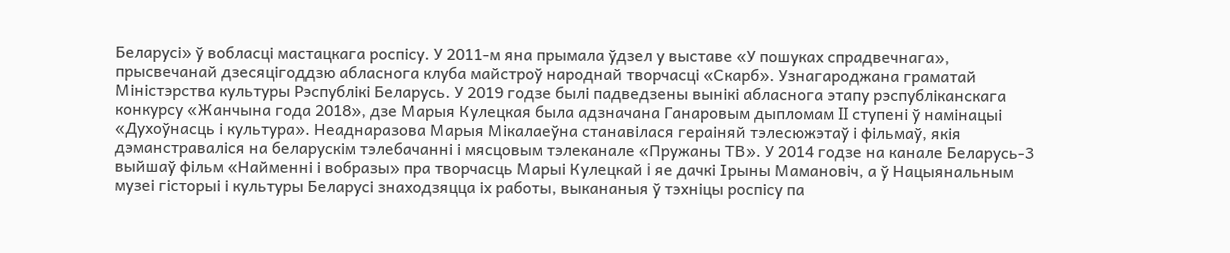Беларусі» ў вобласці мастацкага роспісу. У 2011-м яна прымала ўдзел у выставе «У пошуках спрадвечнага», прысвечанай дзесяцігоддзю абласнога клуба майстроў народнай творчасці «Скарб». Узнагароджана граматай Міністэрства культуры Рэспублікі Беларусь. У 2019 годзе былі падведзены вынікі абласнога этапу рэспубліканскага конкурсу «Жанчына года 2018», дзе Марыя Кулецкая была адзначана Ганаровым дыпломам II ступені ў намінацыі «Духоўнасць і культура». Неаднаразова Марыя Мікалаеўна станавілася гераіняй тэлесюжэтаў і фільмаў, якія дэманстраваліся на беларускім тэлебачанні і мясцовым тэлеканале «Пружаны ТВ». У 2014 годзе на канале Беларусь-3 выйшаў фільм «Найменні і вобразы» пра творчасць Марыі Кулецкай i яе дачкі Ірыны Мамановіч, а ў Нацыянальным музеі гісторыі і культуры Беларусі знаходзяцца іх работы, выкананыя ў тэхніцы роспісу па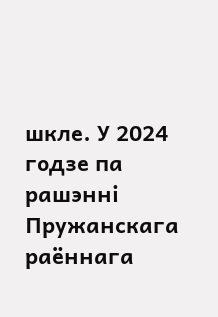шкле. У 2024 годзе па рашэнні Пружанскага раённага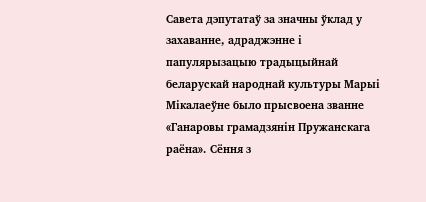Савета дэпутатаў за значны ўклад у захаванне, адраджэнне і папулярызацыю традыцыйнай беларускай народнай культуры Марыі Мікалаеўне было прысвоена званне «Ганаровы грамадзянін Пружанскага раёна». Сёння з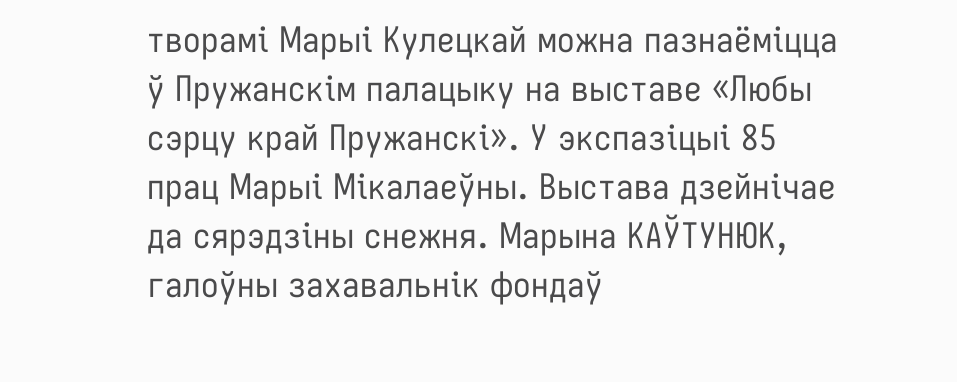творамі Марыі Кулецкай можна пазнаёміцца ў Пружанскім палацыку на выставе «Любы сэрцу край Пружанскі». У экспазіцыі 85 прац Марыі Мікалаеўны. Выстава дзейнічае да сярэдзіны снежня. Марына КАЎТУНЮК, галоўны захавальнік фондаў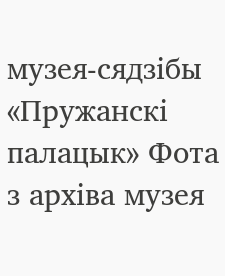музея-сядзібы «Пружанскі палацык» Фота з архіва музея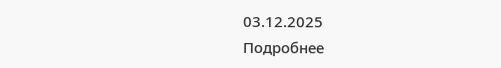03.12.2025
Подробнее